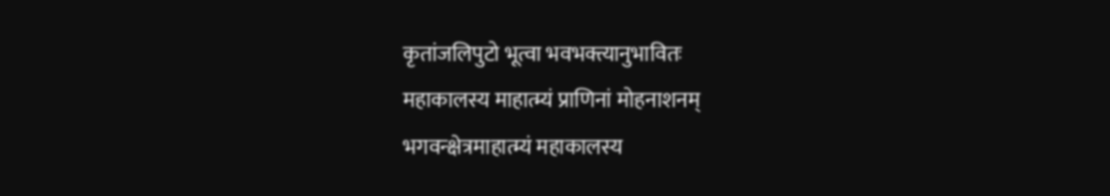कृतांजलिपुटो भूत्वा भवभक्त्यानुभावितः
महाकालस्य माहात्म्यं प्राणिनां मोहनाशनम्
भगवन्क्षेत्रमाहात्म्यं महाकालस्य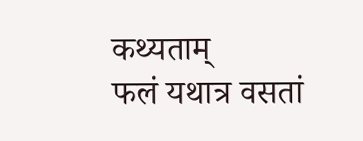कथ्यताम्
फलं यथात्र वसतां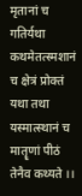मृतानां च गतिर्यथा
कथमेतत्स्मशानं च क्षेत्रं प्रोक्तं यथा तथा
यस्मात्स्थानं च मातॄणां पीठं तेनैव कथ्यते ।।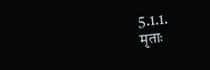5.1.1.
मृताः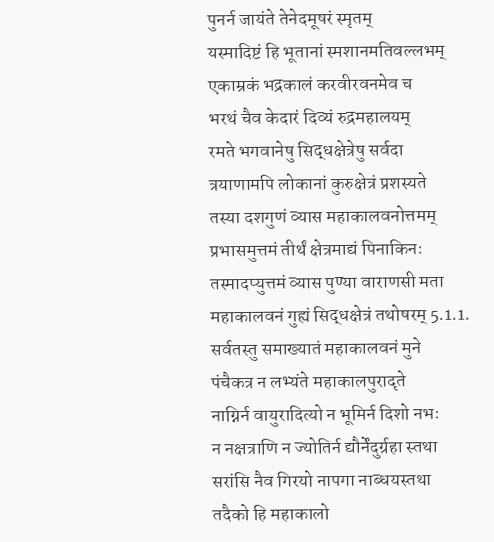पुनर्न जायंते तेनेदमूषरं स्मृतम्
यस्मादिष्टं हि भूतानां स्मशानमतिवल्लभम्
एकाम्रकं भद्रकालं करवीरवनमेव च
भरथं चैव केदारं दिव्यं रुद्रमहालयम्
रमते भगवानेषु सिद्धक्षेत्रेषु सर्वदा
त्रयाणामपि लोकानां कुरुक्षेत्रं प्रशस्यते
तस्या दशगुणं व्यास महाकालवनोत्तमम्
प्रभासमुत्तमं तीर्थं क्षेत्रमाद्यं पिनाकिनः
तस्मादप्युत्तमं व्यास पुण्या वाराणसी मता
महाकालवनं गुह्यं सिद्धक्षेत्रं तथोषरम् 5.1.1.
सर्वतस्तु समाख्यातं महाकालवनं मुने
पंचैकत्र न लभ्यंते महाकालपुरादृते
नाग्निर्न वायुरादित्यो न भूमिर्न दिशो नभः
न नक्षत्राणि न ज्योतिर्न द्यौर्नेंदुर्ग्रहा स्तथा
सरांसि नैव गिरयो नापगा नाब्धयस्तथा
तदैको हि महाकालो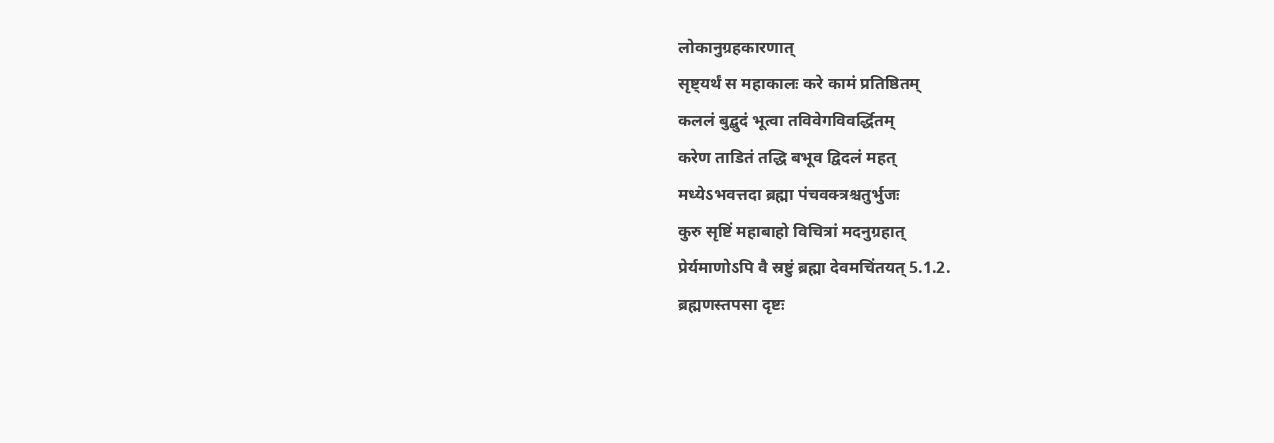लोकानुग्रहकारणात्
सृष्ट्यर्थं स महाकालः करे कामं प्रतिष्ठितम्
कललं बुद्बुदं भूत्वा तविवेगविवर्द्धितम्
करेण ताडितं तद्धि बभूव द्विदलं महत्
मध्येऽभवत्तदा ब्रह्मा पंचवक्त्रश्चतुर्भुजः
कुरु सृष्टिं महाबाहो विचित्रां मदनुग्रहात्
प्रेर्यमाणोऽपि वै स्रष्टुं ब्रह्मा देवमचिंतयत् 5.1.2.
ब्रह्मणस्तपसा दृष्टः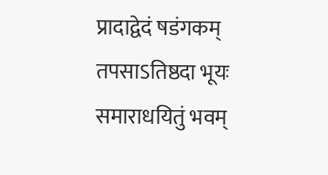प्रादाद्वेदं षडंगकम्
तपसाऽतिष्ठदा भूयः समाराधयितुं भवम्